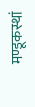मण्डूकस्थां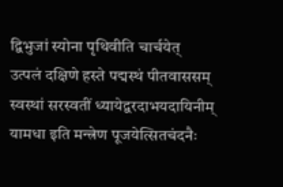द्विभुजां स्योना पृथिवीति चार्चयेत्
उत्पलं दक्षिणे हस्ते पद्मस्थं पीतवाससम्
स्वस्थां सरस्वतीं ध्यायेद्वरदाभयदायिनीम्
यामधा इति मन्त्रेण पूजयेत्सितचंदनैः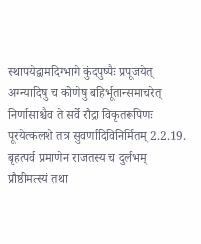स्थापयेद्वामदिग्भागे कुंदपुष्पैः प्रपूजयेत्
अग्न्यादिषु च कोणेषु बहिर्भूतान्समाचरेत्
निर्णासाश्चैव ते सर्वे रौद्रा विकृतरूपिणः
पूरयेत्कलशे तत्र सुवर्णादिविनिर्मितम् 2.2.19.
बृहत्पर्व प्रमाणेन राजतस्य च दुर्लभम्
प्रौष्ठीमत्स्यं तथा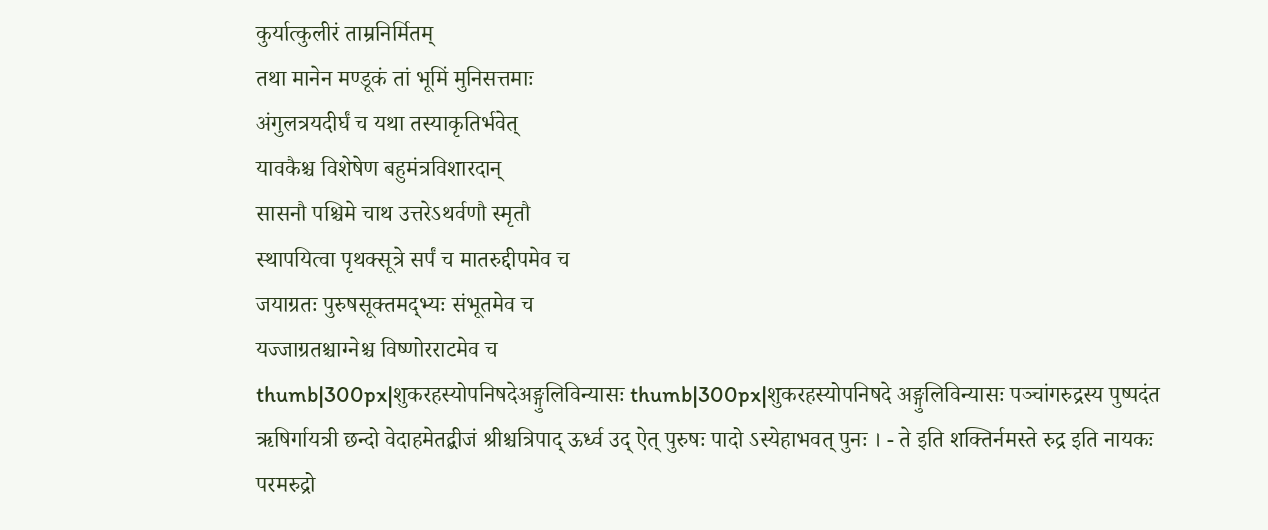कुर्यात्कुलीरं ताम्रनिर्मितम्
तथा मानेन मण्डूकं तां भूमिं मुनिसत्तमाः
अंगुलत्रयदीर्घं च यथा तस्याकृतिर्भवेत्
यावकैश्च विशेषेण बहुमंत्रविशारदान्
सासनौ पश्चिमे चाथ उत्तरेऽथर्वणौ स्मृतौ
स्थापयित्वा पृथक्सूत्रे सर्पं च मातरुद्दीपमेव च
जयाग्रतः पुरुषसूक्तमद्भ्यः संभूतमेव च
यज्जाग्रतश्चाग्नेश्च विष्णोरराटमेव च
thumb|300px|शुकरहस्योपनिषदेअङ्गुलिविन्यासः thumb|300px|शुकरहस्योपनिषदे अङ्गुलिविन्यासः पञ्चांगरुद्रस्य पुष्पदंत ऋषिर्गायत्री छन्दो वेदाहमेतद्बीजं श्रीश्चत्रिपाद् ऊर्ध्व उद् ऐत् पुरुषः पादो ऽस्येहाभवत् पुनः । - ते इति शक्तिर्नमस्ते रुद्र इति नायकः परमरुद्रो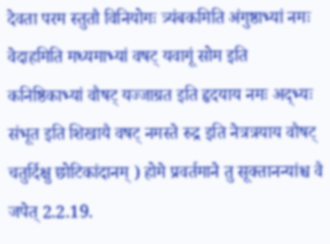देवता परम स्तुतौ विनियोगः त्र्यंबकमिति अंगुष्ठाभ्यां नमः वेदाहमिति मध्यमाभ्यां वषट् यवागूं सोम इति कनिष्ठिकाभ्यां वौषट् यज्जाग्रत इति हृदयाय नमः अद्भ्यः संभूत इति शिखायै वषट् नमस्ते रुद्र इति नेत्रत्रयाय वौषट् चतुर्दिक्षु छोटिकांदानम् ) होमे प्रवर्तमाने तु सूक्तानन्यांश्च वै जपेत् 2.2.19.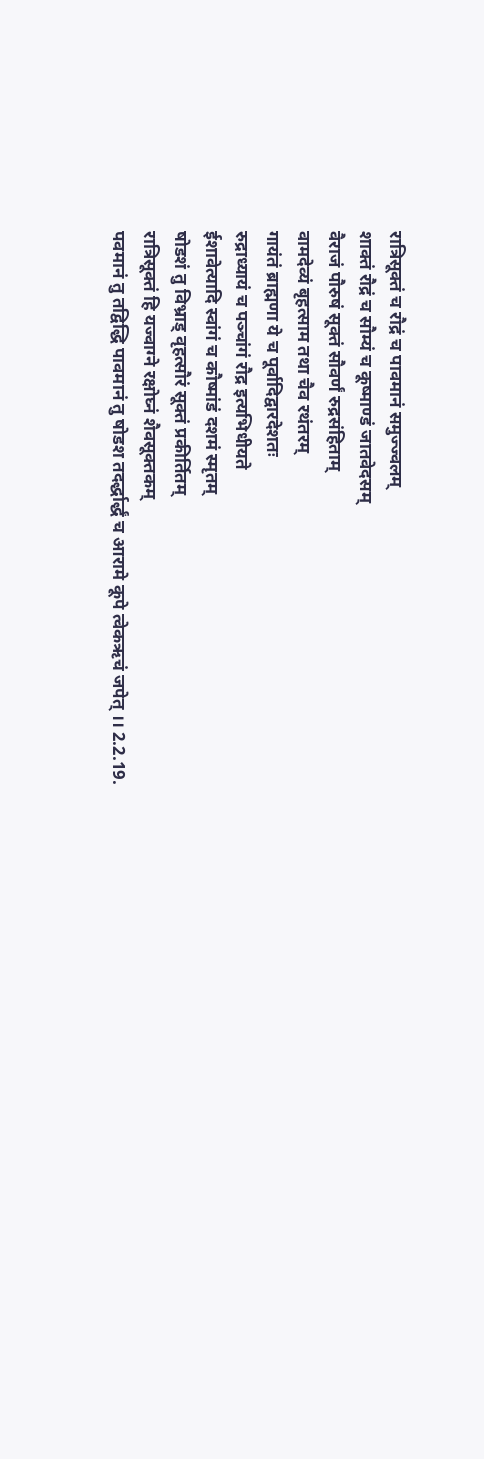रात्रिसूक्तं च रौद्रं च पावमानं समुज्ज्वलम्
शाक्तं रौद्रं च सौम्यं च कूष्माण्डं जातवेदसम्
वैराजं पौरुषं सूक्तं सौवर्णं रुद्रसंहिताम्
वामदेव्यं बृहत्साम तथा चैव रथंतरम्
गायंतं ब्राह्मणा ये च पूर्वादिद्वारदेशतः
रुद्राध्यायं च पञ्चांगं रौद्र इत्यभिधीयते
ईशावेत्यादि स्वांगं च कौष्मांडं दशमं स्मृतम्
षोडशं तु विभ्राड् वृहत्सौरं सूक्तं प्रकीर्तितम्
रात्रिसूक्तं हि यज्वाग्ने रक्षोघ्नं शैवसूक्तकम्
पवमानं तु तद्विद्धि पावमानं तु षोडश तदर्द्धार्द्धं च आरामे कूपे त्वेकऋचं जपेत् ।। 2.2.19.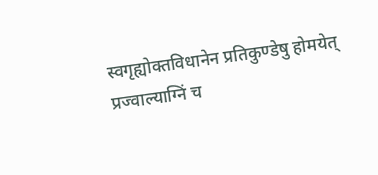स्वगृह्योक्तविधानेन प्रतिकुण्डेषु होमयेत्
प्रज्वाल्याग्निं च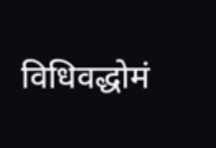विधिवद्धोमं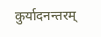कुर्यादनन्तरम्